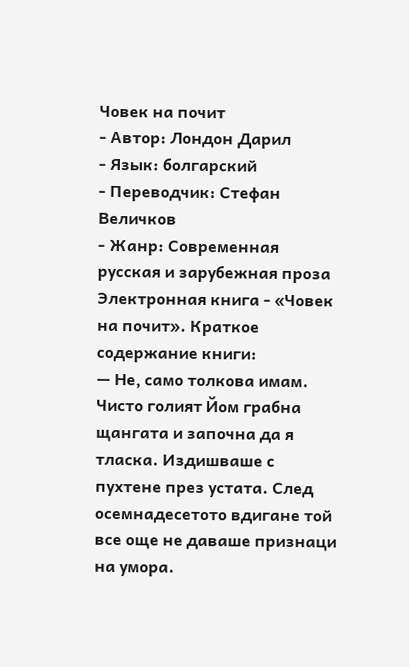Човек на почит
- Автор: Лондон Дарил
- Язык: болгарский
- Переводчик: Стефан Величков
- Жанр: Современная русская и зарубежная проза
Электронная книга - «Човек на почит». Краткое содержание книги:
— Не, само толкова имам.
Чисто голият Йом грабна щангата и започна да я тласка. Издишваше с пухтене през устата. След осемнадесетото вдигане той все още не даваше признаци на умора.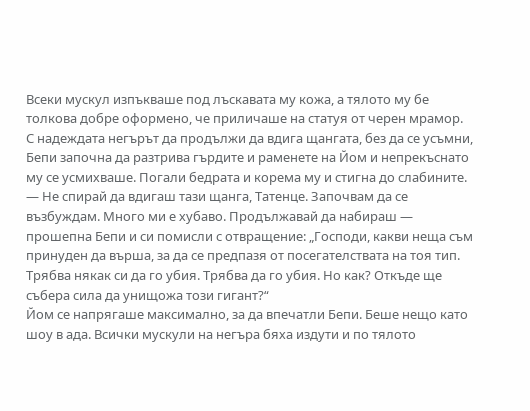Всеки мускул изпъкваше под лъскавата му кожа, а тялото му бе толкова добре оформено, че приличаше на статуя от черен мрамор.
С надеждата негърът да продължи да вдига щангата, без да се усъмни, Бепи започна да разтрива гърдите и раменете на Йом и непрекъснато му се усмихваше. Погали бедрата и корема му и стигна до слабините.
— Не спирай да вдигаш тази щанга, Татенце. Започвам да се възбуждам. Много ми е хубаво. Продължавай да набираш — прошепна Бепи и си помисли с отвращение: „Господи, какви неща съм принуден да върша, за да се предпазя от посегателствата на тоя тип. Трябва някак си да го убия. Трябва да го убия. Но как? Откъде ще събера сила да унищожа този гигант?“
Йом се напрягаше максимално, за да впечатли Бепи. Беше нещо като шоу в ада. Всички мускули на негъра бяха издути и по тялото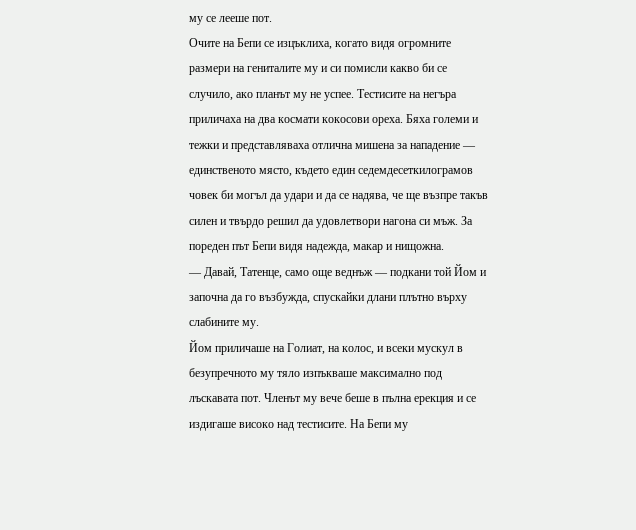му се лееше пот.
Очите на Бепи се изцъклиха, когато видя огромните размери на гениталите му и си помисли какво би се случило, ако планът му не успее. Тестисите на негъра приличаха на два космати кокосови ореха. Бяха големи и тежки и представляваха отлична мишена за нападение — единственото място, където един седемдесеткилограмов човек би могъл да удари и да се надява, че ще възпре такъв силен и твърдо решил да удовлетвори нагона си мъж. За пореден път Бепи видя надежда, макар и нищожна.
— Давай, Татенце, само още веднъж — подкани той Йом и започна да го възбужда, спускайки длани плътно върху слабините му.
Йом приличаше на Голиат, на колос, и всеки мускул в безупречното му тяло изпъкваше максимално под лъскавата пот. Членът му вече беше в пълна ерекция и се издигаше високо над тестисите. На Бепи му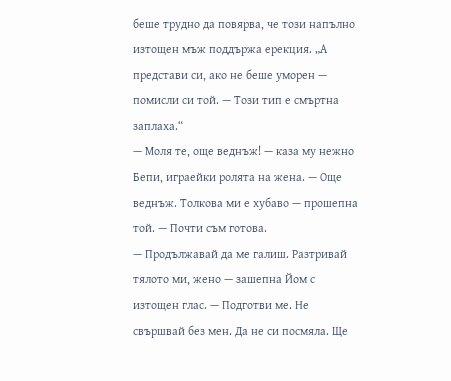беше трудно да повярва, че този напълно изтощен мъж поддържа ерекция. „А представи си, ако не беше уморен — помисли си той. — Този тип е смъртна заплаха.“
— Моля те, още веднъж! — каза му нежно Бепи, играейки ролята на жена. — Още веднъж. Толкова ми е хубаво — прошепна той. — Почти съм готова.
— Продължавай да ме галиш. Разтривай тялото ми, жено — зашепна Йом с изтощен глас. — Подготви ме. Не свършвай без мен. Да не си посмяла. Ще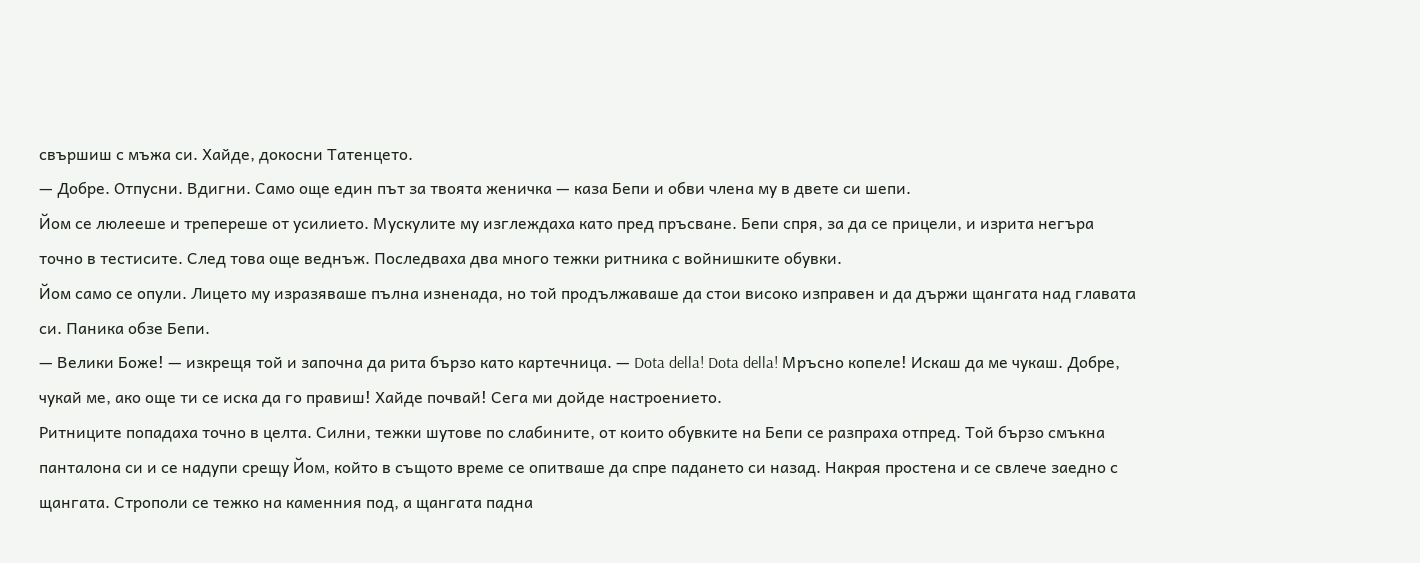свършиш с мъжа си. Хайде, докосни Татенцето.
— Добре. Отпусни. Вдигни. Само още един път за твоята женичка — каза Бепи и обви члена му в двете си шепи.
Йом се люлееше и трепереше от усилието. Мускулите му изглеждаха като пред пръсване. Бепи спря, за да се прицели, и изрита негъра точно в тестисите. След това още веднъж. Последваха два много тежки ритника с войнишките обувки.
Йом само се опули. Лицето му изразяваше пълна изненада, но той продължаваше да стои високо изправен и да държи щангата над главата си. Паника обзе Бепи.
— Велики Боже! — изкрещя той и започна да рита бързо като картечница. — Dota della! Dota della! Мръсно копеле! Искаш да ме чукаш. Добре, чукай ме, ако още ти се иска да го правиш! Хайде почвай! Сега ми дойде настроението.
Ритниците попадаха точно в целта. Силни, тежки шутове по слабините, от които обувките на Бепи се разпраха отпред. Той бързо смъкна панталона си и се надупи срещу Йом, който в същото време се опитваше да спре падането си назад. Накрая простена и се свлече заедно с щангата. Строполи се тежко на каменния под, а щангата падна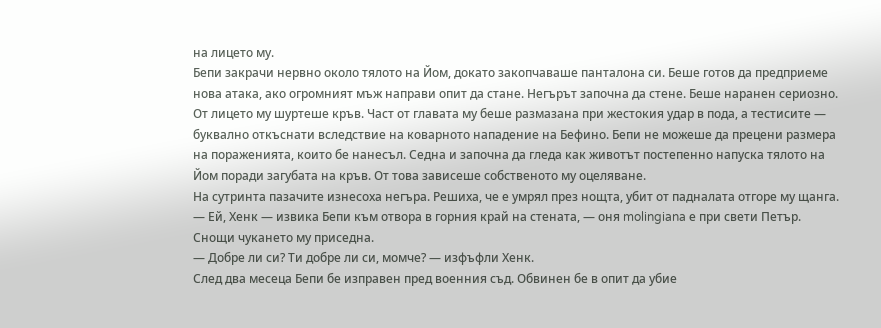на лицето му.
Бепи закрачи нервно около тялото на Йом, докато закопчаваше панталона си. Беше готов да предприеме нова атака, ако огромният мъж направи опит да стане. Негърът започна да стене. Беше наранен сериозно. От лицето му шуртеше кръв. Част от главата му беше размазана при жестокия удар в пода, а тестисите — буквално откъснати вследствие на коварното нападение на Бефино. Бепи не можеше да прецени размера на пораженията, които бе нанесъл. Седна и започна да гледа как животът постепенно напуска тялото на Йом поради загубата на кръв. От това зависеше собственото му оцеляване.
На сутринта пазачите изнесоха негъра. Решиха, че е умрял през нощта, убит от падналата отгоре му щанга.
— Ей, Хенк — извика Бепи към отвора в горния край на стената, — оня molingiana е при свети Петър. Снощи чукането му приседна.
— Добре ли си? Ти добре ли си, момче? — изфъфли Хенк.
След два месеца Бепи бе изправен пред военния съд. Обвинен бе в опит да убие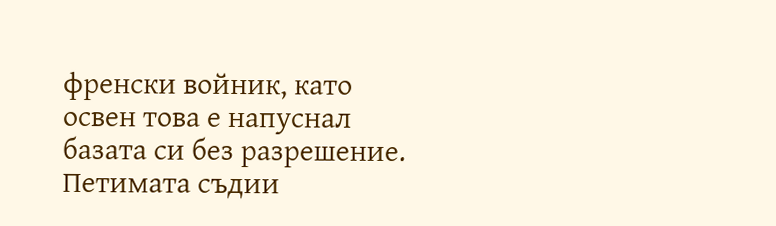френски войник, като освен това е напуснал базата си без разрешение. Петимата съдии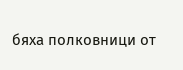бяха полковници от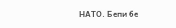НАТО. Бепи бе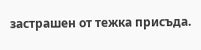застрашен от тежка присъда.